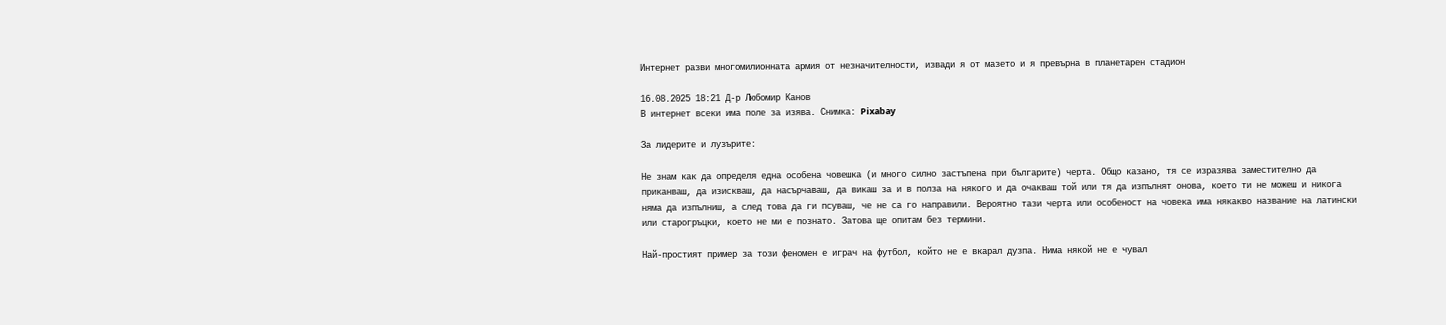Интернет разви многомилионната армия от незначителности, извади я от мазето и я превърна в планетарен стадион

16.08.2025 18:21 Д-р Любомир Канов
В интернет всеки има поле за изява. Снимка: Pixabay

За лидерите и лузърите:

Не знам как да определя една особена човешка (и много силно застъпена при българите) черта. Общо казано, тя се изразява заместително да приканваш, да изискваш, да насърчаваш, да викаш за и в полза на някого и да очакваш той или тя да изпълнят онова, което ти не можеш и никога няма да изпълниш, а след това да ги псуваш, че не са го направили. Вероятно тази черта или особеност на човека има някакво название на латински или старогръцки, което не ми е познато. Затова ще опитам без термини.

Най-простият пример за този феномен е играч на футбол, който не е вкарал дузпа. Нима някой не е чувал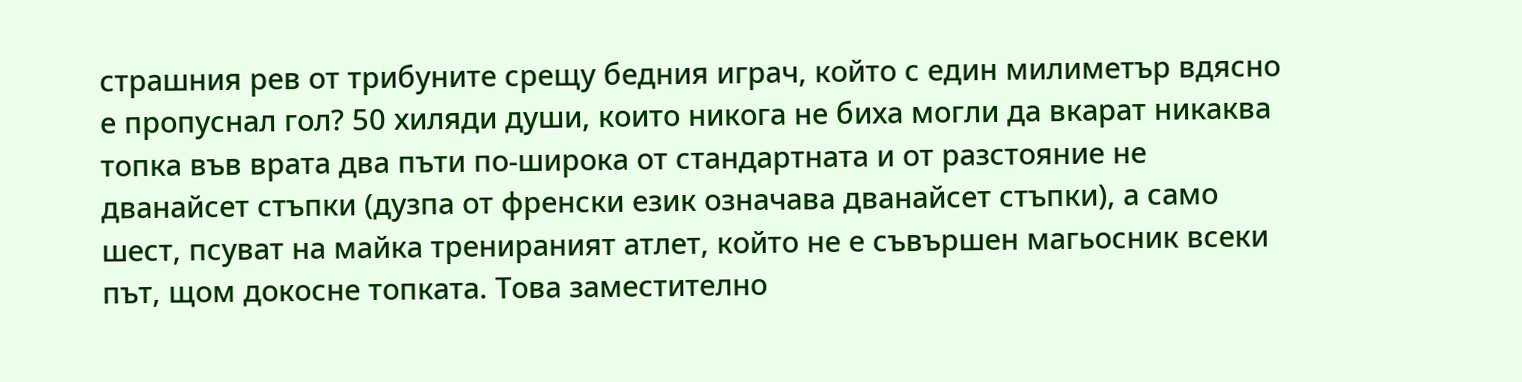страшния рев от трибуните срещу бедния играч, който с един милиметър вдясно е пропуснал гол? 50 хиляди души, които никога не биха могли да вкарат никаква топка във врата два пъти по-широка от стандартната и от разстояние не дванайсет стъпки (дузпа от френски език означава дванайсет стъпки), а само шест, псуват на майка тренираният атлет, който не е съвършен магьосник всеки път, щом докосне топката. Това заместително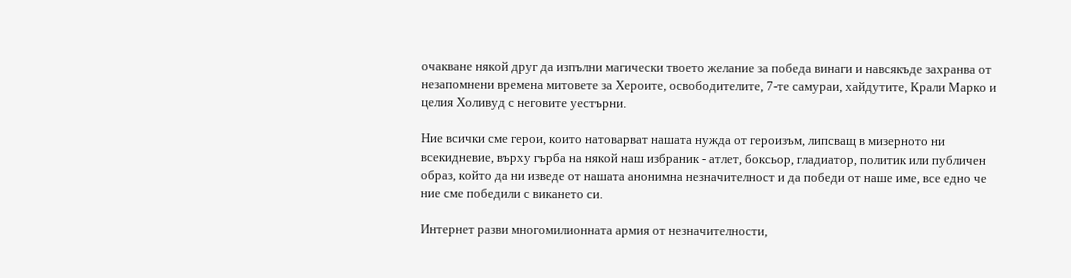очакване някой друг да изпълни магически твоето желание за победа винаги и навсякъде захранва от незапомнени времена митовете за Хероите, освободителите, 7-те самураи, хайдутите, Крали Марко и целия Холивуд с неговите уестърни.

Ние всички сме герои, които натоварват нашата нужда от героизъм, липсващ в мизерното ни всекидневие, върху гърба на някой наш избраник - атлет, боксьор, гладиатор, политик или публичен образ, който да ни изведе от нашата анонимна незначителност и да победи от наше име, все едно че ние сме победили с викането си.

Интернет разви многомилионната армия от незначителности,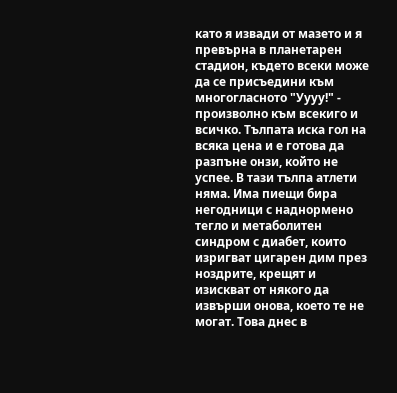като я извади от мазето и я превърна в планетарен стадион, където всеки може да се присъедини към многогласното "Уууу!" - произволно към всекиго и всичко. Тълпата иска гол на всяка цена и е готова да разпъне онзи, който не успее. В тази тълпа атлети няма. Има пиещи бира негодници с наднормено тегло и метаболитен синдром с диабет, които изригват цигарен дим през ноздрите, крещят и изискват от някого да извърши онова, което те не могат. Това днес в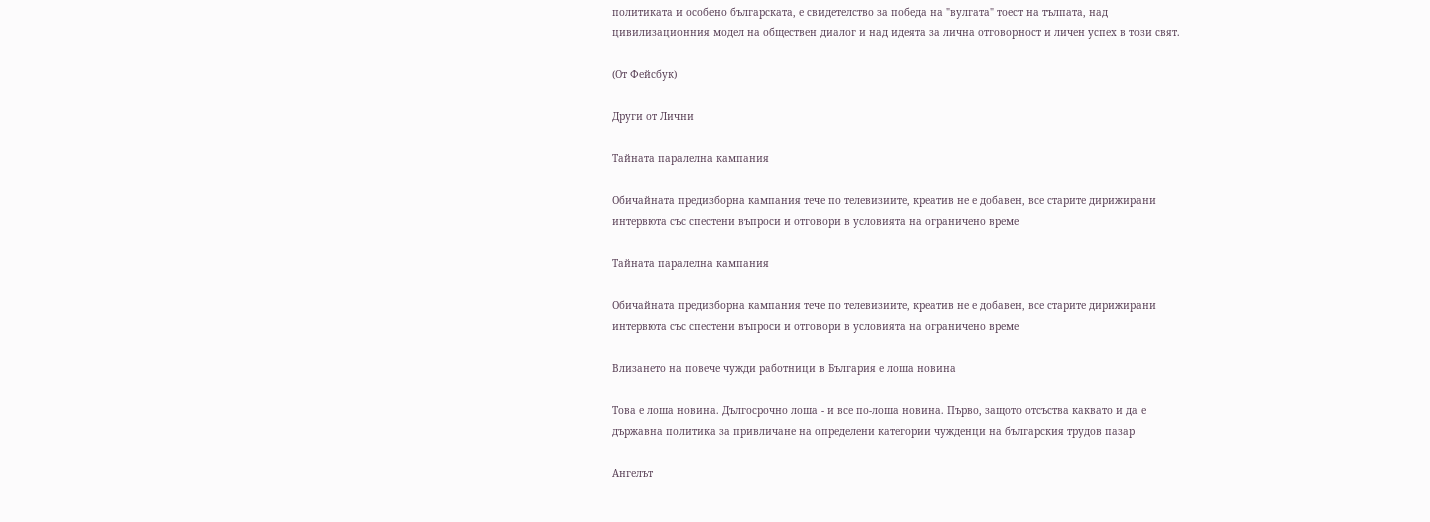политиката и особено българската, е свидетелство за победа на "вулгата" тоест на тълпата, над цивилизационния модел на обществен диалог и над идеята за лична отговорност и личен успех в този свят.

(От Фейсбук)

Други от Лични

Тайната паралелна кампания

Обичайната предизборна кампания тече по телевизиите, креатив не е добавен, все старите дирижирани интервюта със спестени въпроси и отговори в условията на ограничено време

Тайната паралелна кампания

Обичайната предизборна кампания тече по телевизиите, креатив не е добавен, все старите дирижирани интервюта със спестени въпроси и отговори в условията на ограничено време

Влизането на повече чужди работници в България е лоша новина

Това е лоша новина. Дългосрочно лоша - и все по-лоша новина. Първо, защото отсъства каквато и да е държавна политика за привличане на определени категории чужденци на българския трудов пазар

Ангелът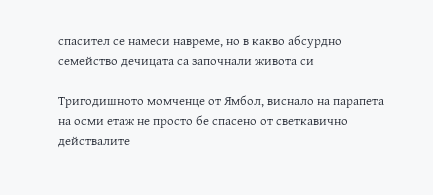спасител се намеси навреме, но в какво абсурдно семейство дечицата са започнали живота си

Тригодишното момченце от Ямбол, виснало на парапета на осми етаж не просто бе спасено от светкавично действалите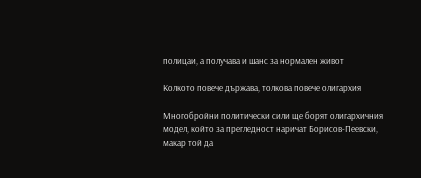полицаи, а получава и шанс за нормален живот

Колкото повече държава, толкова повече олигархия

Многобройни политически сили ще борят олигархичния модел, който за прегледност наричат Борисов-Пеевски, макар той да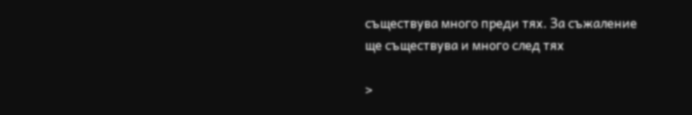съществува много преди тях. За съжаление ще съществува и много след тях

>